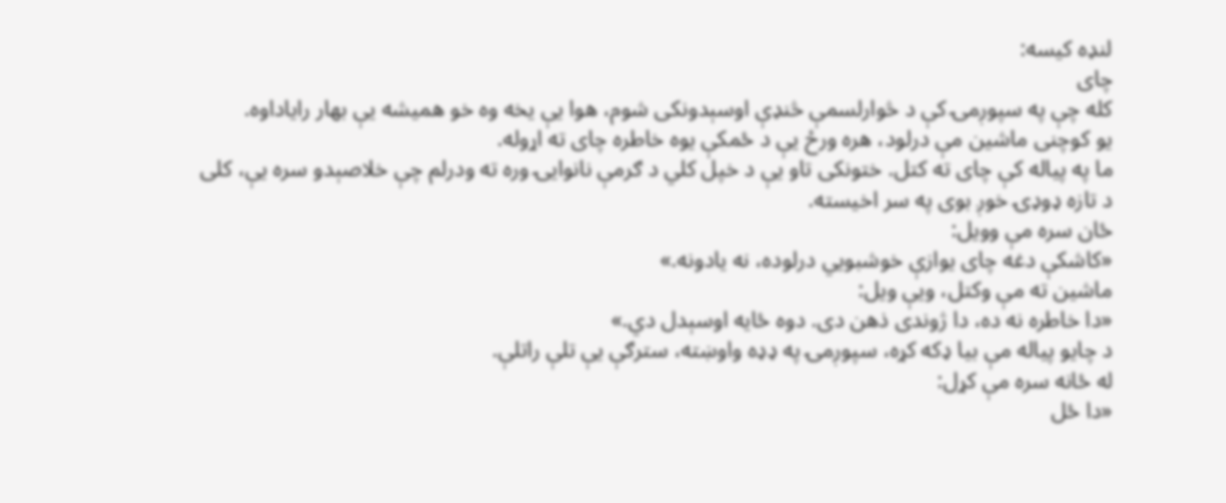لنډه کیسه:
چای
کله چې په سپوږمۍ کې د څوارلسمې څنډې اوسېدونکی شوم، هوا یې یخه وه خو همیشه یې بهار رایاداوه.
یو کوچنی ماشین مې درلود، هره ورځ یې د ځمکې یوه خاطره چای ته اړوله.
ما په پیاله کې چای ته کتل. ختونکی تاو یې د خپل کلي د ګرمې نانوایۍ وره ته ودرلم چې خلاصېدو سره یې، کلی د تازه ډوډۍ خوږ بوی په سر اخیسته.
ځان سره مې وویل:
«کاشکې دغه چای یوازې خوشبویي درلوده، نه یادونه.»
ماشین ته مې وکتل، ویې ویل:
«دا خاطره نه ده، دا ژوندی ذهن دی. دوه ځایه اوسېدل دي.»
د چایو پیاله مې بیا ډکه کړه، سپوږمۍ په ډډه واوښته، سترګې یې تلې راتلې.
له ځانه سره مې کړل:
«دا ځل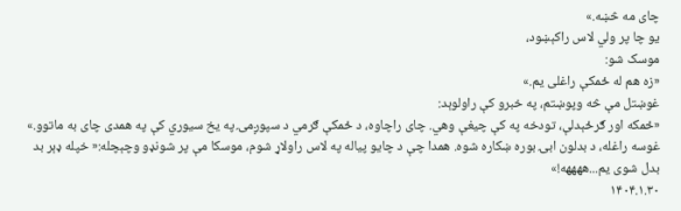چای مه څښه.»
یو چا پر ولي لاس راکېښود،
موسک شو:
«زه هم له ځمکې راغلی یم.»
غوښتل مې څه وپوښتم، په خبرو کې راولوېد:
«ځمکه اور ګرځېدلې، تودخه په کې چیغې وهي. چای راچاوه، د ځمکې ګرمي د سپوږمۍ په یخ سیوري کې په همدی چای به ماتوو.»
غوسه راغله، د بدلون ابۍ بوره ښکاره شوه. همدا چې د چایو پیاله په لاس راولاړ شوم، موسکا مې پر شونډو وچېچله:« خپله ډېر بد بدل شوی یم...ههههه!»
۱۴۰۴.۱.۳۰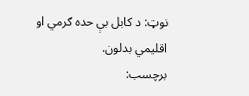نوټ: د کابل بې حده ګرمي او اقلیمي بدلون.
برچسب: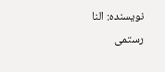نویسنده: النا رستمی